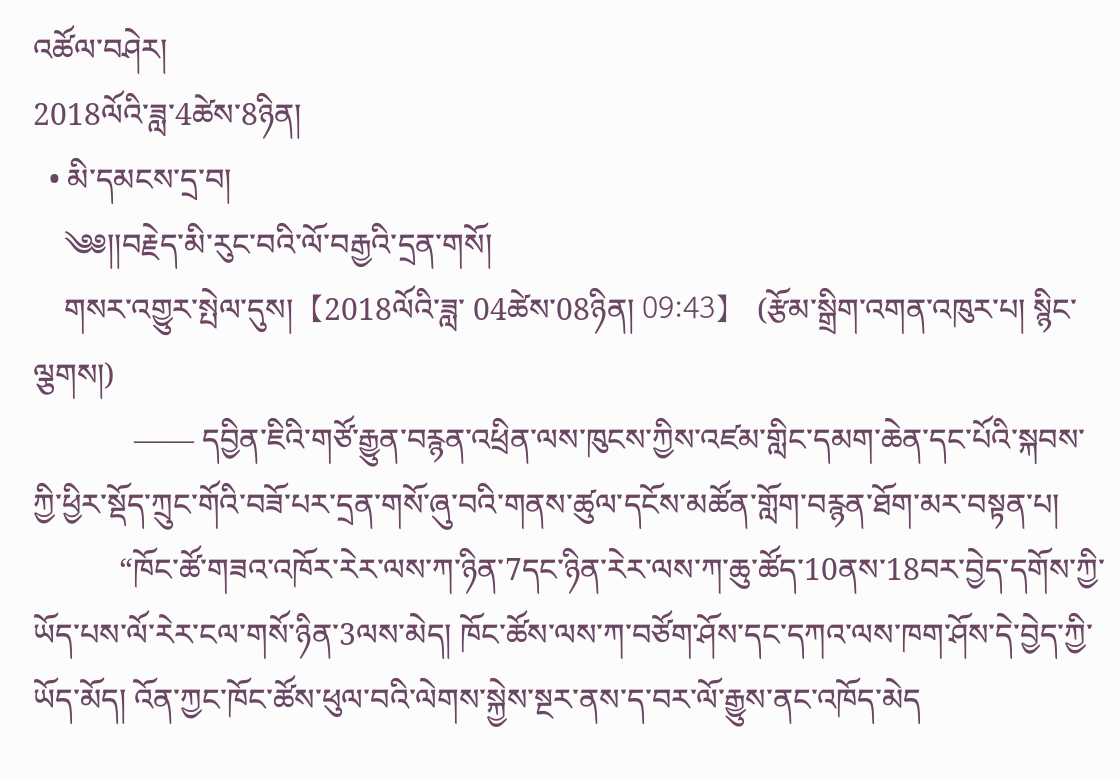འཚོལ་བཤེར།
2018ལོའི་ཟླ་4ཚེས་8ཉིན།
  • མི་དམངས་དྲ་བ།
    ༄༅།།བརྗེད་མི་རུང་བའི་ལོ་བརྒྱའི་དྲན་གསོ།
    གསར་འགྱུར་སྤེལ་དུས།  【2018ལོའི་ཟླ་ 04ཚེས་08ཉིན། 09:43】   (རྩོམ་སྒྲིག་འགན་འཁུར་པ། སྙིང་ལྕགས།)
             —— དབྱིན་ཇིའི་གཙོ་རྒྱུན་བརྙན་འཕྲིན་ལས་ཁུངས་ཀྱིས་འཛམ་གླིང་དམག་ཆེན་དང་པོའི་སྐབས་ཀྱི་ཕྱིར་སྡོད་ཀྲུང་གོའི་བཟོ་པར་དྲན་གསོ་ཞུ་བའི་གནས་ཚུལ་དངོས་མཚོན་གློག་བརྙན་ཐོག་མར་བསྟན་པ།
           “ཁོང་ཚོ་གཟའ་འཁོར་རེར་ལས་ཀ་ཉིན་7དང་ཉིན་རེར་ལས་ཀ་ཆུ་ཚོད་10ནས་18བར་བྱེད་དགོས་ཀྱི་ཡོད་པས་ལོ་རེར་ངལ་གསོ་ཉིན་3ལས་མེད། ཁོང་ཚོས་ལས་ཀ་བཙོག་ཤོས་དང་དཀའ་ལས་ཁག་ཤོས་དེ་བྱེད་ཀྱི་ཡོད་མོད། འོན་ཀྱང་ཁོང་ཚོས་ཕུལ་བའི་ལེགས་སྐྱེས་སྔར་ནས་ད་བར་ལོ་རྒྱུས་ནང་འཁོད་མེད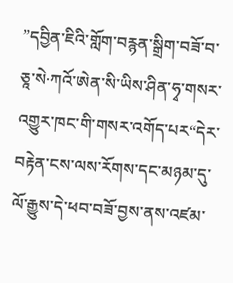”དབྱིན་ཇིའི་གློག་བརྙན་སྒྲིག་བཟོ་བ་ཅཱ་སེ·ཀའོ་ཨེན་སི་ཡིས་ཤིན་ཧྭ་གསར་འགྱུར་ཁང་གི་གསར་འགོད་པར“དེར་བརྟེན་ངས་ལས་རོགས་དང་མཉམ་དུ་ལོ་རྒྱུས་དེ་ཕབ་བཟོ་བྱས་ནས་འཛམ་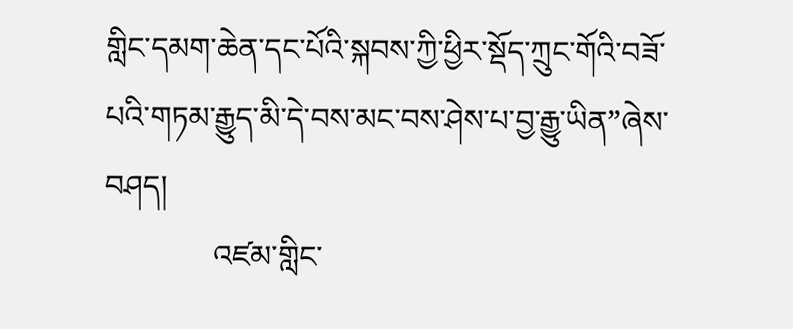གླིང་དམག་ཆེན་དང་པོའི་སྐབས་ཀྱི་ཕྱིར་སྡོད་ཀྲུང་གོའི་བཟོ་པའི་གཏམ་རྒྱུད་མི་དེ་བས་མང་བས་ཤེས་པ་བྱ་རྒྱུ་ཡིན”ཞེས་བཤད།
              འཛམ་གླིང་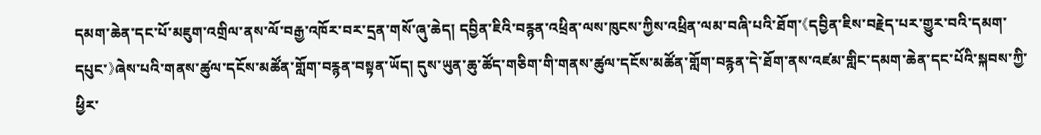དམག་ཆེན་དང་པོ་མཇུག་འགྲིལ་ནས་ལོ་བརྒྱ་འཁོར་བར་དྲན་གསོ་ཞུ་ཆེད། དབྱིན་ཇིའི་བརྙན་འཕྲིན་ལས་ཁུངས་ཀྱིས་འཕྲིན་ལམ་བཞི་པའི་ཐོག་《དབྱིན་ཇིས་བརྗེད་པར་གྱུར་བའི་དམག་དཔུང་》ཞེས་པའི་གནས་ཚུལ་དངོས་མཚོན་གློག་བརྙན་བསྟན་ཡོད། དུས་ཡུན་ཆུ་ཚོད་གཅིག་གི་གནས་ཚུལ་དངོས་མཚོན་གློག་བརྙན་དེ་ཐོག་ནས་འཛམ་གླིང་དམག་ཆེན་དང་པོའི་སྐབས་ཀྱི་ཕྱིར་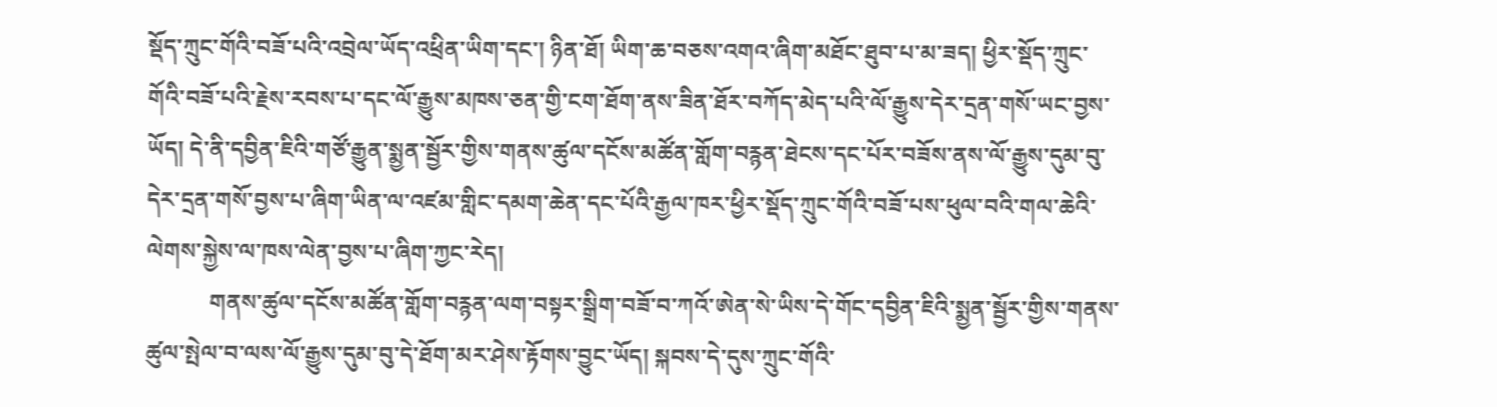སྡོད་ཀྲུང་གོའི་བཟོ་པའི་འབྲེལ་ཡོད་འཕྲིན་ཡིག་དང་། ཉིན་ཐོ། ཡིག་ཆ་བཅས་འགའ་ཞིག་མཐོང་ཐུབ་པ་མ་ཟད། ཕྱིར་སྡོད་ཀྲུང་གོའི་བཟོ་པའི་རྗེས་རབས་པ་དང་ལོ་རྒྱུས་མཁས་ཅན་གྱི་ངག་ཐོག་ནས་ཟིན་ཐོར་བཀོད་མེད་པའི་ལོ་རྒྱུས་དེར་དྲན་གསོ་ཡང་བྱས་ཡོད། དེ་ནི་དབྱིན་ཇིའི་གཙོ་རྒྱུན་སྨྱན་སྦྱོར་གྱིས་གནས་ཚུལ་དངོས་མཚོན་གློག་བརྙན་ཐེངས་དང་པོར་བཟོས་ནས་ལོ་རྒྱུས་དུམ་བུ་དེར་དྲན་གསོ་བྱས་པ་ཞིག་ཡིན་ལ་འཛམ་གླིང་དམག་ཆེན་དང་པོའི་རྒྱལ་ཁར་ཕྱིར་སྡོད་ཀྲུང་གོའི་བཟོ་པས་ཕུལ་བའི་གལ་ཆེའི་ལེགས་སྐྱེས་ལ་ཁས་ལེན་བྱས་པ་ཞིག་ཀྱང་རེད།
           གནས་ཚུལ་དངོས་མཚོན་གློག་བརྙན་ལག་བསྟར་སྒྲིག་བཟོ་བ་ཀའོ་ཨེན་སེ་ཡིས་དེ་གོང་དབྱིན་ཇིའི་སྨྱན་སྦྱོར་གྱིས་གནས་ཚུལ་སྤེལ་བ་ལས་ལོ་རྒྱུས་དུམ་བུ་དེ་ཐོག་མར་ཤེས་རྟོགས་བྱུང་ཡོད། སྐབས་དེ་དུས་ཀྲུང་གོའི་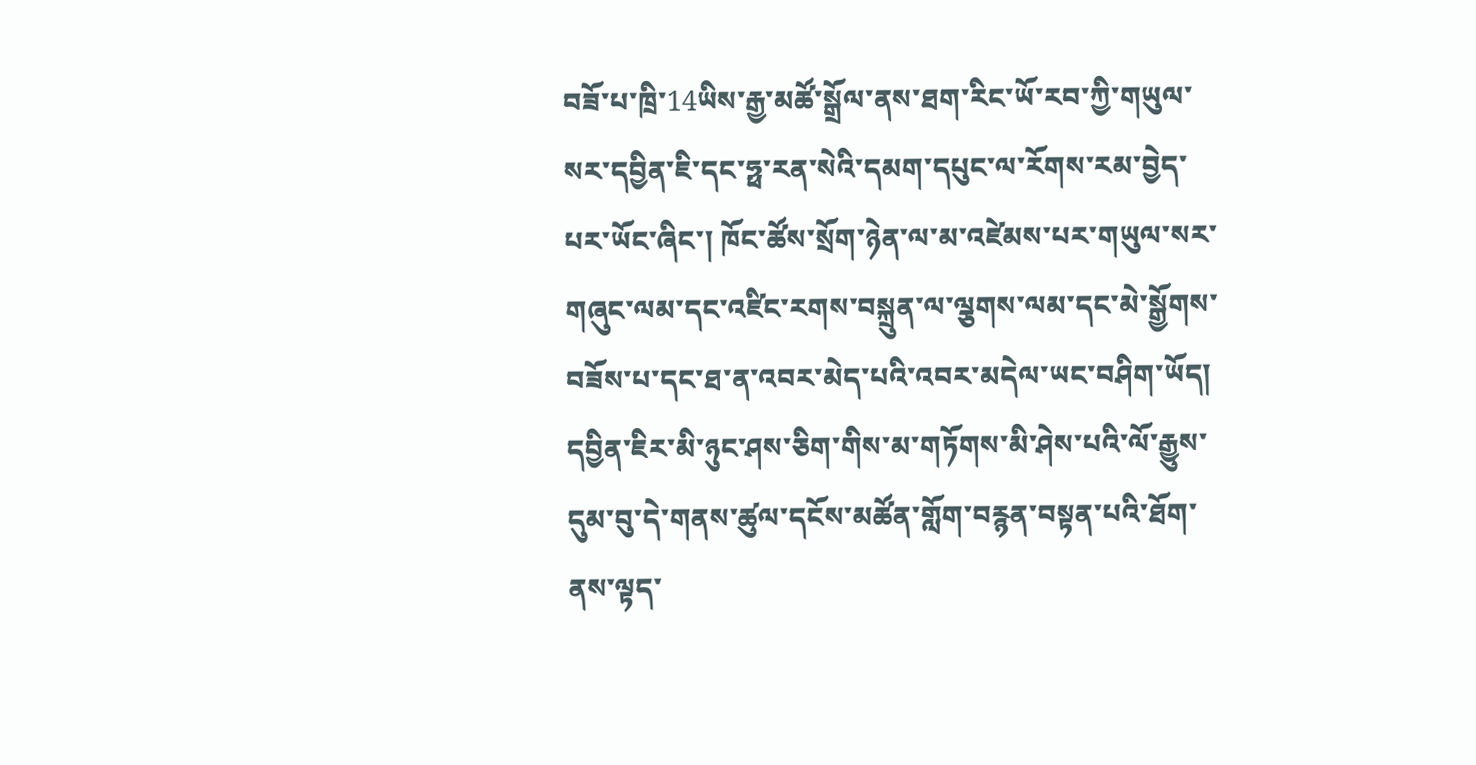བཟོ་པ་ཁྲི་14ཡིས་རྒྱ་མཚོ་སྒྲོལ་ནས་ཐག་རིང་ཡོ་རབ་ཀྱི་གཡུལ་སར་དབྱིན་ཇི་དང་ཧྥ་རན་སེའི་དམག་དཔུང་ལ་རོགས་རམ་བྱེད་པར་ཡོང་ཞིང་། ཁོང་ཚོས་སྲོག་ཉེན་ལ་མ་འཛེམས་པར་གཡུལ་སར་གཞུང་ལམ་དང་འཛིང་རགས་བསྐྲུན་ལ་ལྕགས་ལམ་དང་མེ་སྒྱོགས་བཟོས་པ་དང་ཐ་ན་འབར་མེད་པའི་འབར་མདེལ་ཡང་བཤིག་ཡོད། དབྱིན་ཇིར་མི་ཉུང་ཤས་ཅིག་གིས་མ་གཏོགས་མི་ཤེས་པའི་ལོ་རྒྱུས་དུམ་བུ་དེ་གནས་ཚུལ་དངོས་མཚོན་གློག་བརྙན་བསྟན་པའི་ཐོག་ནས་ལྟད་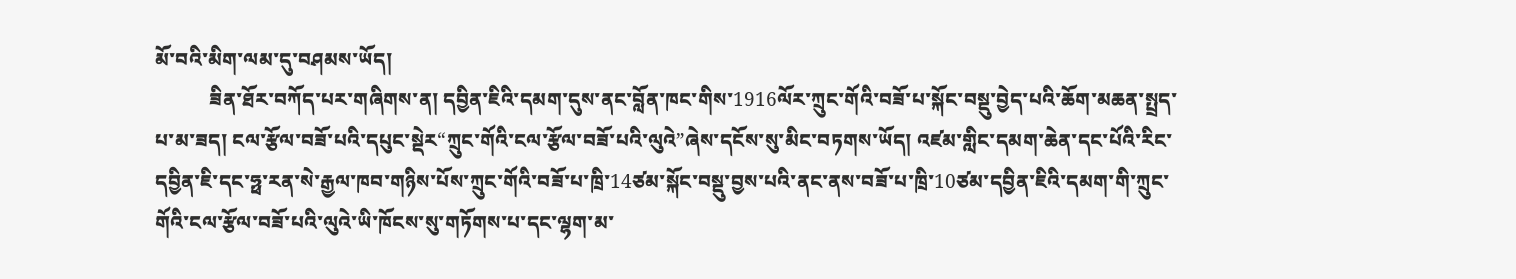མོ་བའི་མིག་ལམ་དུ་བཤམས་ཡོད།
           ཟིན་ཐོར་བཀོད་པར་གཞིགས་ན། དབྱིན་ཇིའི་དམག་དུས་ནང་བློན་ཁང་གིས་1916ལོར་ཀྲུང་གོའི་བཟོ་པ་སྐོང་བསྡུ་བྱེད་པའི་ཆོག་མཆན་སྤྲད་པ་མ་ཟད། ངལ་རྩོལ་བཟོ་པའི་དཔུང་སྡེར“ཀྲུང་གོའི་ངལ་རྩོལ་བཟོ་པའི་ལུའེ”ཞེས་དངོས་སུ་མིང་བཏགས་ཡོད། འཛམ་གླིང་དམག་ཆེན་དང་པོའི་རིང་དབྱིན་ཇི་དང་ཧྥ་རན་སེ་རྒྱལ་ཁབ་གཉིས་པོས་ཀྲུང་གོའི་བཟོ་པ་ཁྲི་14ཙམ་སྐོང་བསྡུ་བྱས་པའི་ནང་ནས་བཟོ་པ་ཁྲི་10ཙམ་དབྱིན་ཇིའི་དམག་གི་ཀྲུང་གོའི་ངལ་རྩོལ་བཟོ་པའི་ལུའེ་ཡི་ཁོངས་སུ་གཏོགས་པ་དང་ལྷག་མ་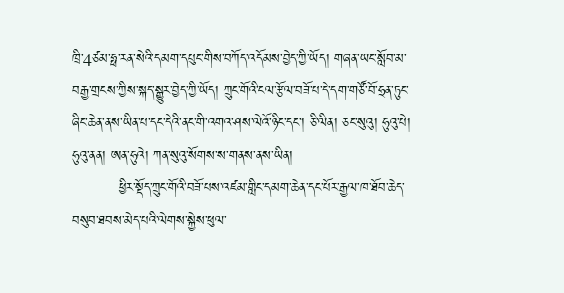ཁྲི་4ཙམ་ཧྥ་རན་སེའི་དམག་དཔུང་གིས་བཀོད་འདོམས་བྱེད་ཀྱི་ཡོད། གཞན་ཡང་སློབ་མ་བརྒྱ་གྲངས་ཀྱིས་སྐད་སྒྱུར་བྱེད་ཀྱི་ཡོད། ཀྲུང་གོའི་ངལ་རྩོལ་བཟོ་པ་དེ་དག་གཙོ་བོ་ཧྲན་ཏུང་ཞིང་ཆེན་ནས་ཡིན་པ་དང་དེའི་ནང་གི་འགའ་ཤས་ལེའོ་ཉིང་དང་། ཅི་ལིན། ཅང་སུའུ། ཧུའུ་པེ། ཧུའུ་ནན། ཨན་ཧུའེ། ཀན་སུའུ་སོགས་ས་གནས་ནས་ཡིན།
          ཕྱིར་སྡོད་ཀྲུང་གོའི་བཟོ་པས་འཛམ་གླིང་དམག་ཆེན་དང་པོར་རྒྱལ་ཁ་ཐོབ་ཆེད་བསུབ་ཐབས་མེད་པའི་ལེགས་སྐྱེས་ཕུལ་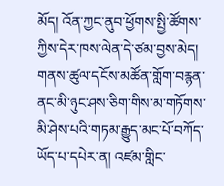མོད། འོན་ཀྱང་ནུབ་ཕྱོགས་སྤྱི་ཚོགས་ཀྱིས་དེར་ཁས་ལེན་དེ་ཙམ་བྱས་མེད། གནས་ཚུལ་དངོས་མཚོན་གློག་བརྙན་ནང་མི་ཉུང་ཤས་ཅིག་གིས་མ་གཏོགས་མི་ཤེས་པའི་གཏམ་རྒྱུད་མང་པོ་བཀོད་ཡོད་པ་དཔེར་ན། འཛམ་གླིང་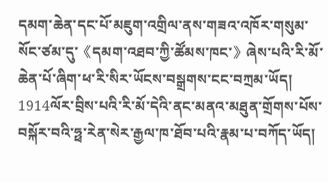དམག་ཆེན་དང་པོ་མཇུག་འགྲིལ་ནས་གཟའ་འཁོར་གསུམ་སོང་ཙམ་དུ་《དམག་འཐབ་ཀྱི་ཚོམས་ཁང་》ཞེས་པའི་རི་མོ་ཆེན་པོ་ཞིག་ཕ་རི་སིར་ཡོངས་བསྒྲགས་ངང་བཀྲམ་ཡོད། 1914ལོར་བྲིས་པའི་རི་མོ་དེའི་ནང་མནའ་མཐུན་གྲོགས་པོས་བསྐོར་བའི་ཧྥ་རེན་སེར་རྒྱལ་ཁ་ཐོབ་པའི་རྣམ་པ་བཀོད་ཡོད།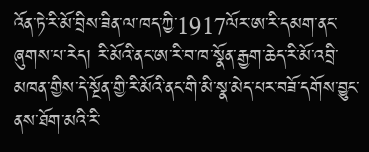འོན་ཏེ་རི་མོ་བྲིས་ཟིན་ལ་ཁད་ཀྱི་1917ལོར་ཨ་རི་དམག་ནང་ཞུགས་པ་རེད། རི་མོའི་ནང་ཨ་རི་བ་ཁ་སྣོན་རྒྱག་ཆེད་རི་མོ་འབྲི་མཁན་གྱིས་དེ་སྔོན་གྱི་རི་མོའི་ནང་གི་མི་སྣ་མེད་པར་བཟོ་དགོས་བྱུང་ནས་ཐོག་མའི་རི་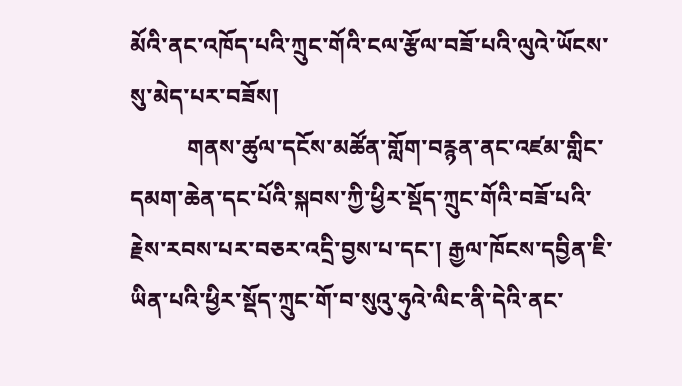མོའི་ནང་འཁོད་པའི་ཀྲུང་གོའི་ངལ་རྩོལ་བཟོ་པའི་ལུའེ་ཡོངས་སུ་མེད་པར་བཟོས།
          གནས་ཚུལ་དངོས་མཚོན་གློག་བརྙན་ནང་འཛམ་གླིང་དམག་ཆེན་དང་པོའི་སྐབས་ཀྱི་ཕྱིར་སྡོད་ཀྲུང་གོའི་བཟོ་པའི་རྗེས་རབས་པར་བཅར་འདྲི་བྱས་པ་དང་། རྒྱལ་ཁོངས་དབྱིན་ཇི་ཡིན་པའི་ཕྱིར་སྡོད་ཀྲུང་གོ་བ་སུའུ་ཧུའེ་ལིང་ནི་དེའི་ནང་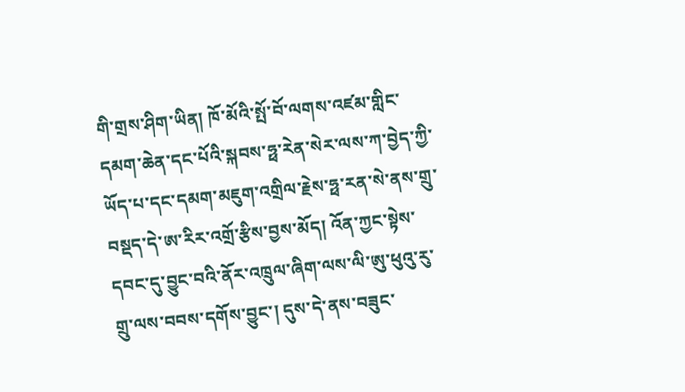གི་གྲས་ཤིག་ཡིན། ཁོ་མོའི་སྤོ་བོ་ལགས་འཛམ་གླིང་དམག་ཆེན་དང་པོའི་སྐབས་ཧྥ་རེན་སེར་ལས་ཀ་བྱེད་ཀྱི་ཡོད་པ་དང་དམག་མཇུག་འགྲིལ་རྗེས་ཧྥ་རན་སེ་ནས་གྲུ་བསྡད་དེ་ཨ་རིར་འགྲོ་རྩིས་བྱས་མོད། འོན་ཀྱང་སྟེས་དབང་དུ་བྱུང་བའི་ནོར་འཁྲུལ་ཞིག་ལས་ལི་ཨུ་ཕུའུ་རུ་གྲུ་ལས་བབས་དགོས་བྱུང་། དུས་དེ་ནས་བཟུང་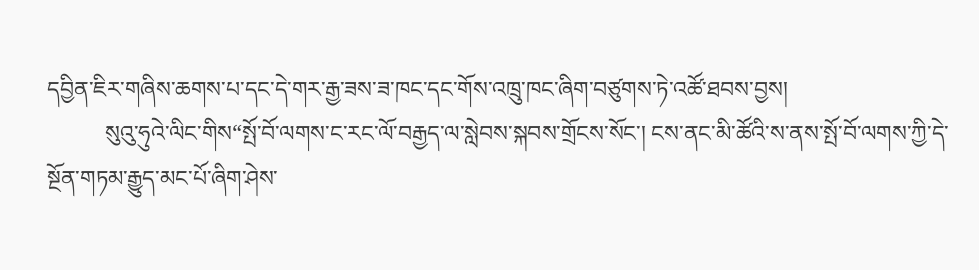དབྱིན་ཇིར་གཞིས་ཆགས་པ་དང་དེ་གར་རྒྱ་ཟས་ཟ་ཁང་དང་གོས་འཁྲུ་ཁང་ཞིག་བཙུགས་ཏེ་འཚོ་ཐབས་བྱས།
          སུའུ་ཧུའེ་ལིང་གིས“སྤོ་བོ་ལགས་ང་རང་ལོ་བརྒྱད་ལ་སླེབས་སྐབས་གྲོངས་སོང་། ངས་ནང་མི་ཚོའི་ས་ནས་སྤོ་བོ་ལགས་ཀྱི་དེ་སྔོན་གཏམ་རྒྱུད་མང་པོ་ཞིག་ཤེས་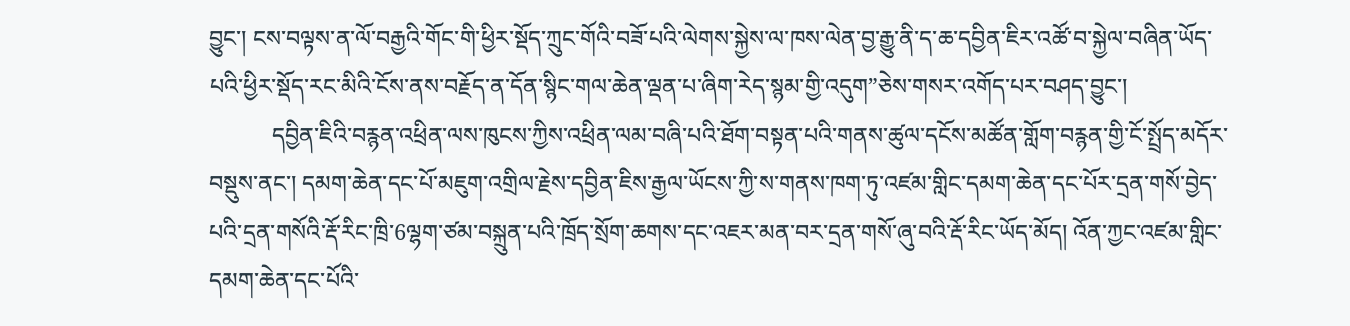བྱུང་། ངས་བལྟས་ན་ལོ་བརྒྱའི་གོང་གི་ཕྱིར་སྡོད་ཀྲུང་གོའི་བཟོ་པའི་ལེགས་སྐྱེས་ལ་ཁས་ལེན་བྱ་རྒྱུ་ནི་ད་ཆ་དབྱིན་ཇིར་འཚོ་བ་སྐྱེལ་བཞིན་ཡོད་པའི་ཕྱིར་སྡོད་རང་མིའི་ངོས་ནས་བརྗོད་ན་དོན་སྙིང་གལ་ཆེན་ལྡན་པ་ཞིག་རེད་སྙམ་གྱི་འདུག”ཅེས་གསར་འགོད་པར་བཤད་བྱུང་།
           དབྱིན་ཇིའི་བརྙན་འཕྲིན་ལས་ཁུངས་ཀྱིས་འཕྲིན་ལམ་བཞི་པའི་ཐོག་བསྟན་པའི་གནས་ཚུལ་དངོས་མཚོན་གློག་བརྙན་གྱི་ངོ་སྤྲོད་མདོར་བསྡུས་ནང་། དམག་ཆེན་དང་པོ་མཇུག་འགྲིལ་རྗེས་དབྱིན་ཇིས་རྒྱལ་ཡོངས་ཀྱི་ས་གནས་ཁག་ཏུ་འཛམ་གླིང་དམག་ཆེན་དང་པོར་དྲན་གསོ་བྱེད་པའི་དྲན་གསོའི་རྡོ་རིང་ཁྲི་6ལྷག་ཙམ་བསྐྲུན་པའི་ཁྲོད་སྲོག་ཆགས་དང་འཇར་མན་བར་དྲན་གསོ་ཞུ་བའི་རྡོ་རིང་ཡོད་མོད། འོན་ཀྱང་འཛམ་གླིང་དམག་ཆེན་དང་པོའི་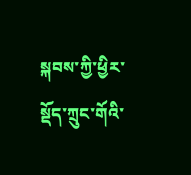སྐབས་ཀྱི་ཕྱིར་སྡོད་ཀྲུང་གོའི་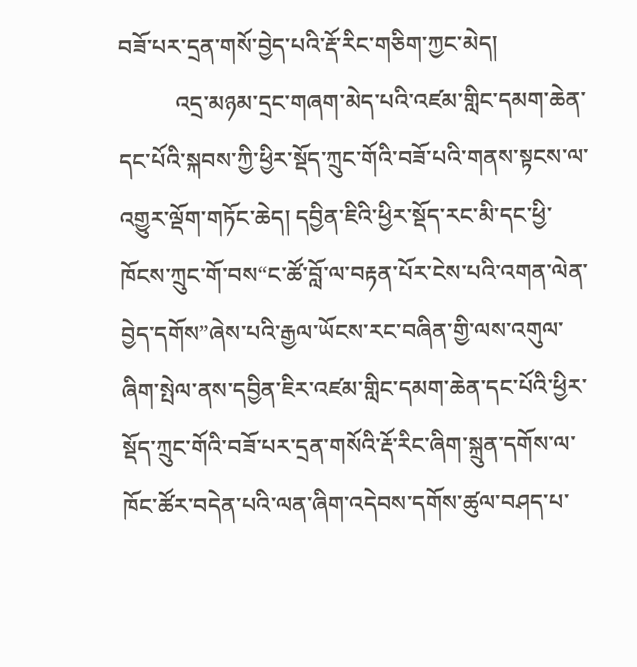བཟོ་པར་དྲན་གསོ་བྱེད་པའི་རྡོ་རིང་གཅིག་ཀྱང་མེད།
          འདྲ་མཉམ་དྲང་གཞག་མེད་པའི་འཛམ་གླིང་དམག་ཆེན་དང་པོའི་སྐབས་ཀྱི་ཕྱིར་སྡོད་ཀྲུང་གོའི་བཟོ་པའི་གནས་སྟངས་ལ་འགྱུར་ལྡོག་གཏོང་ཆེད། དབྱིན་ཇིའི་ཕྱིར་སྡོད་རང་མི་དང་ཕྱི་ཁོངས་ཀྲུང་གོ་བས“ང་ཚོ་བློ་ལ་བརྟན་པོར་ངེས་པའི་འགན་ལེན་བྱེད་དགོས”ཞེས་པའི་རྒྱལ་ཡོངས་རང་བཞིན་གྱི་ལས་འགུལ་ཞིག་སྤེལ་ནས་དབྱིན་ཇིར་འཛམ་གླིང་དམག་ཆེན་དང་པོའི་ཕྱིར་སྡོད་ཀྲུང་གོའི་བཟོ་པར་དྲན་གསོའི་རྡོ་རིང་ཞིག་སྐྲུན་དགོས་ལ་ཁོང་ཚོར་བདེན་པའི་ལན་ཞིག་འདེབས་དགོས་ཚུལ་བཤད་པ་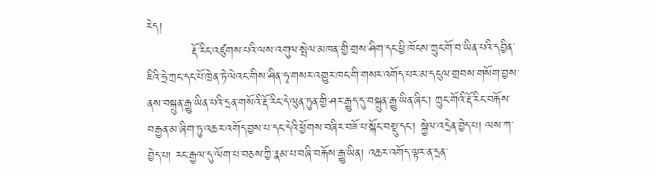རེད།
           རྡོ་རིང་འཛུགས་པའི་ལས་འགུལ་སྤེལ་མཁན་གྱི་གྲས་ཤིག་དང་ཕྱི་ཁོངས་ཀྲུང་གོ་བ་ཡིན་པའི་དབྱིན་ཇིའི་ཧྲེ་ཀྲང་དང་པོ་ཁྲེན་ཏེ་ལེའང་གིས་ཤིན་ཧྭ་གསར་འགྱུར་ཁང་གི་གསར་འགོད་པར་མ་དངུལ་གྲབས་གསོག་བྱས་ནས་བསྐྲུན་རྒྱུ་ཡིན་པའི་དྲན་གསོའི་རྡོ་རིང་དེ་ལུན་ཏུན་གྱི་ཤར་རྒྱུད་དུ་བསྐྲུན་རྒྱུ་ཡིན་ཞིང་། ཀྲུང་གོའི་རྡོ་རིང་བརྐོས་བརྒྱན་མ་ཞིག་ཏུ་འཆར་འགོད་བྱས་པ་དང་དེའི་ཕྱོགས་བཞིར་བཟོ་པ་སྐོང་བསྡུ་དང་། སྐྱེལ་འདྲེན་བྱེད་པ། ལས་ཀ་བྱེད་པ། རང་རྒྱལ་དུ་ལོག་པ་བཅས་ཀྱི་རྣམ་པ་བཞི་བརྐོས་རྒྱུ་ཡིན། འཆར་འགོད་ལྟར་ན་དྲན་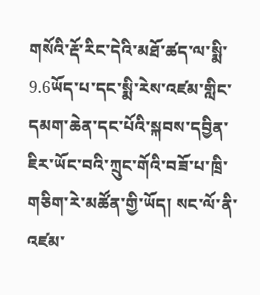གསོའི་རྡོ་རིང་དེའི་མཐོ་ཚད་ལ་སྨི་9.6ཡོད་པ་དང་སྨི་རེས་འཛམ་གླིང་དམག་ཆེན་དང་པོའི་སྐབས་དབྱིན་ཇིར་ཡོང་བའི་ཀྲུང་གོའི་བཟོ་པ་ཁྲི་གཅིག་རེ་མཚོན་གྱི་ཡོད། སང་ལོ་ནི་འཛམ་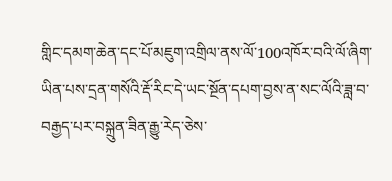གླིང་དམག་ཆེན་དང་པོ་མཇུག་འགྲིལ་ནས་ལོ་100འཁོར་བའི་ལོ་ཞིག་ཡིན་པས་དྲན་གསོའི་རྡོ་རིང་དེ་ཡང་སྔོན་དཔག་བྱས་ན་སང་ལོའི་ཟླ་བ་བརྒྱད་པར་བསྐྲུན་ཟིན་རྒྱུ་རེད་ཅེས་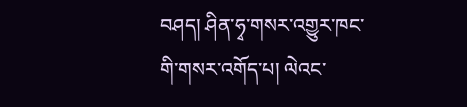བཤད། ཤིན་ཧྭ་གསར་འགྱུར་ཁང་གི་གསར་འགོད་པ། ལེའང་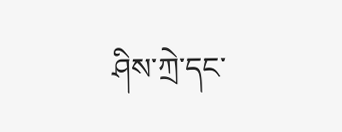ཤིས་ཀྲེ་དང་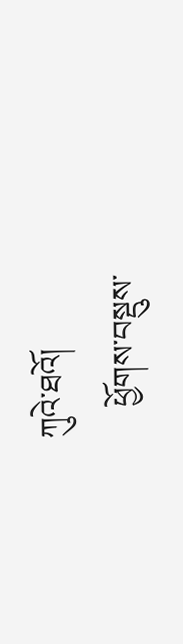ཀུའེ་ཐའོ།
    ཕྱོགས་བསྡུས་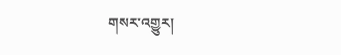གསར་འགྱུར།